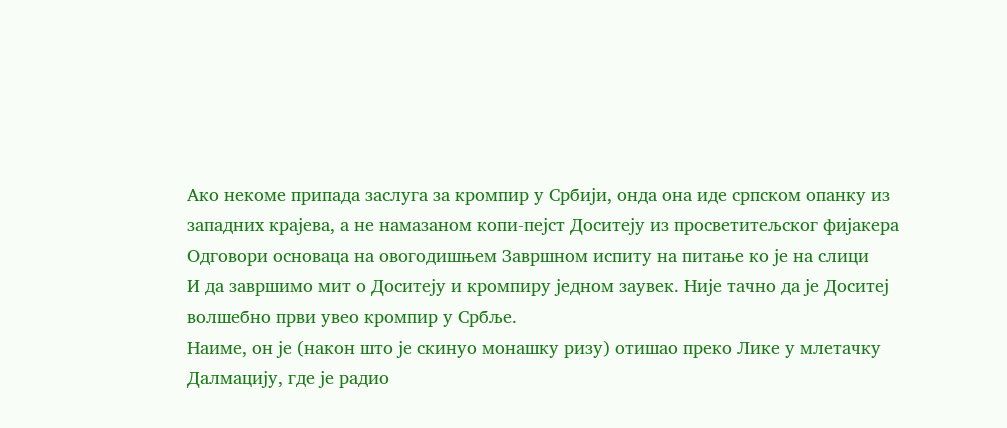Ако некоме припада заслуга за кромпир у Србији, онда она иде српском опанку из западних крајева, а не намазаном копи-пејст Доситеју из просветитељског фијакера
Одговори основаца на овогодишњем Завршном испиту на питање ко је на слици
И да завршимо мит о Доситеју и кромпиру једном заувек. Није тачно да је Доситеј волшебно први увео кромпир у Србље.
Наиме, он је (након што је скинуо монашку ризу) отишао преко Лике у млетачку Далмацију, где је радио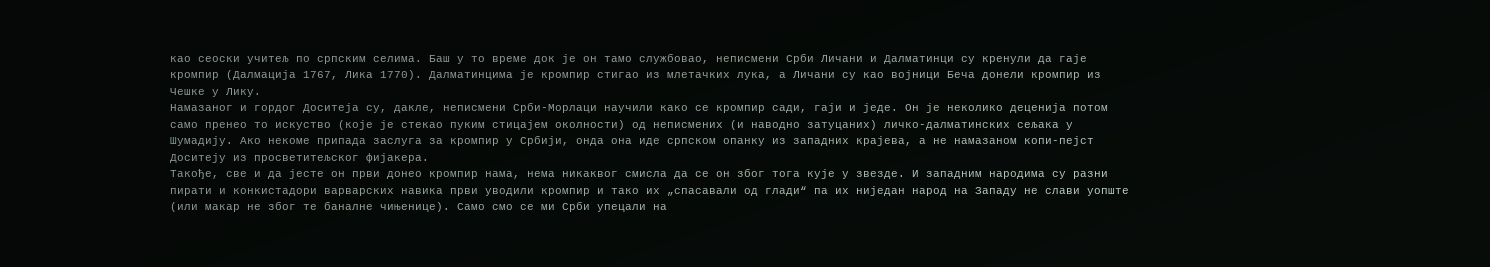као сеоски учитељ по српским селима. Баш у то време док је он тамо службовао, неписмени Срби Личани и Далматинци су кренули да гаје кромпир (Далмација 1767, Лика 1770). Далматинцима је кромпир стигао из млетачких лука, а Личани су као војници Беча донели кромпир из Чешке у Лику.
Намазаног и гордог Доситеја су, дакле, неписмени Срби-Морлаци научили како се кромпир сади, гаји и једе. Он је неколико деценија потом само пренео то искуство (које је стекао пуким стицајем околности) од неписмених (и наводно затуцаних) личко-далматинских сељака у Шумадију. Ако некоме припада заслуга за кромпир у Србији, онда она иде српском опанку из западних крајева, а не намазаном копи-пејст Доситеју из просветитељског фијакера.
Такође, све и да јесте он први донео кромпир нама, нема никаквог смисла да се он због тога кује у звезде. И западним народима су разни пирати и конкистадори варварских навика први уводили кромпир и тако их „спасавали од глади“ па их ниједан народ на Западу не слави уопште (или макар не због те баналне чињенице). Само смо се ми Срби упецали на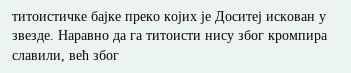титоистичке бајке преко којих је Доситеј искован у звезде. Наравно да га титоисти нису због кромпира славили, већ због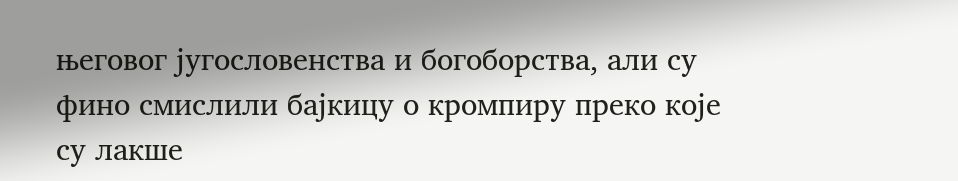његовог југословенства и богоборства, али су фино смислили бајкицу о кромпиру преко које су лакше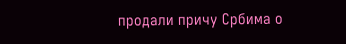продали причу Србима о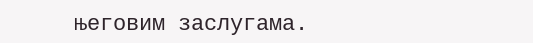његовим заслугама.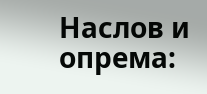Наслов и опрема: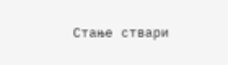Стање ствари